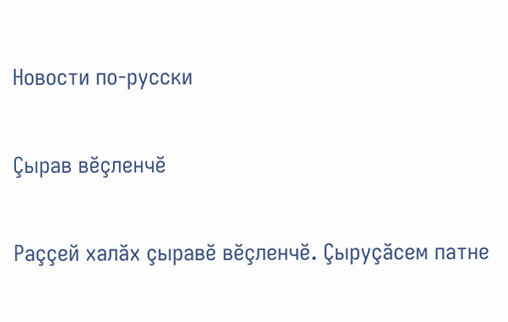Новости по-русски

Çырав вĕçленчĕ

Раççей халăх çыравĕ вĕçленчĕ. Çыруçăсем патне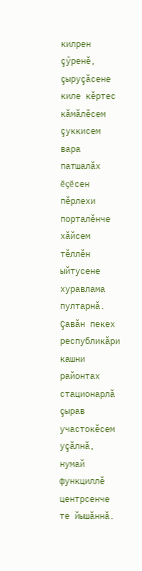килрен çӳренĕ, çыруçăсене киле кĕртес кăмăлĕсем çуккисем вара патшалăх ĕçĕсен пĕрлехи порталĕнче хăйсем тĕллĕн ыйтусене хуравлама пултарнă. Çавăн пекех республикăри кашни районтах стационарлă çырав участокĕсем уçăлнă, нумай функциллĕ центрсенче те йышăннă.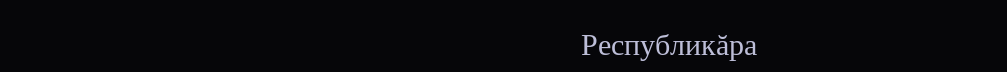Республикăра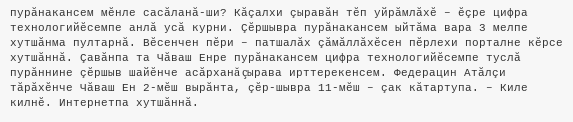пурăнакансем мĕнле сасăланă-ши? Кăçалхи çыравăн тĕп уйрăмлăхĕ – ĕçре цифра технологийĕсемпе анлă усă курни. Çĕршывра пурăнакансем ыйтăма вара 3 мелпе хутшăнма пултарнă. Вĕсенчен пĕри – патшалăх çăмăллăхĕсен пĕрлехи порталне кĕрсе хутшăннă. Çавăнпа та Чăваш Енре пурăнакансем цифра технологийĕсемпе туслă пурăннине çĕршыв шайĕнче асăрханă çырава ирттерекенсем. Федерацин Атăлçи тăрăхĕнче Чăваш Ен 2-мĕш вырăнта, çĕр-шывра 11-мĕш – çак кăтартупа. – Киле килнĕ. Интернетпа хутшăннă.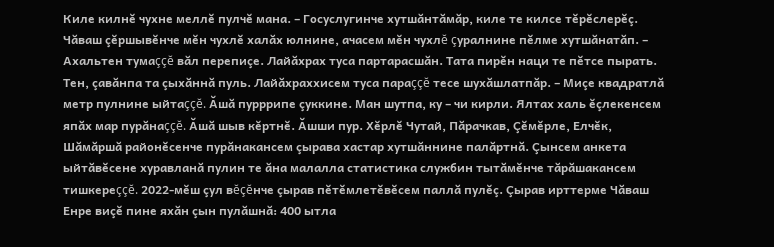Киле килнĕ чухне меллĕ пулчĕ мана. – Госуслугинче хутшăнтăмăр, киле те килсе тĕрĕслерĕç. Чăваш çĕршывĕнче мĕн чухлĕ халăх юлнине, ачасем мĕн чухлĕ çуралнине пĕлме хутшăнатăп. – Ахальтен тумаççĕ вăл перепиçе. Лайăхрах туса партарасшăн. Тата пирĕн наци те пĕтсе пырать. Тен, çавăнпа та çыхăннă пуль. Лайăхраххисем туса параççĕ тесе шухăшлатпăр. – Миçе квадратлă метр пулнине ыйтаççĕ. Ăшă пурррипе çуккине. Ман шутпа, ку – чи кирли. Ялтах халь ĕçлекенсем япăх мар пурăнаççĕ. Ăшă шыв кĕртнĕ. Ăшши пур. Хĕрлĕ Чутай, Пăрачкав, Çĕмĕрле, Елчĕк, Шăмăршă районĕсенче пурăнакансем çырава хастар хутшăннине палăртнă. Çынсем анкета ыйтăвĕсене хуравланă пулин те ăна малалла статистика службин тытăмĕнче тăрăшакансем тишкереççĕ. 2022-мĕш çул вĕçĕнче çырав пĕтĕмлетĕвĕсем паллă пулĕç. Çырав ирттерме Чăваш Енре виçĕ пине яхăн çын пулăшнă: 400 ытла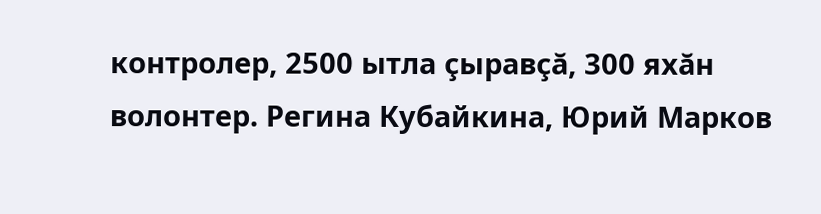контролер, 2500 ытла çыравçă, 300 яхăн волонтер. Регина Кубайкина, Юрий Марков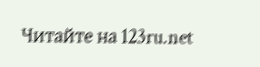Читайте на 123ru.net